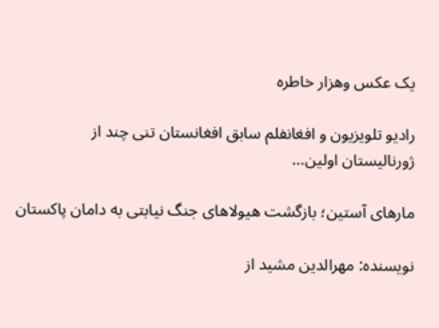یک عکس وهزار خاطره

راديو تلويزيون و افغانفلم سابق افغانستان تنى چند از ژورناليستان اولين…

مارهای آستین؛ بازگشت هیولاهای جنگ نیابتی به دامان پاکستان

نویسنده: مهرالدین مشید از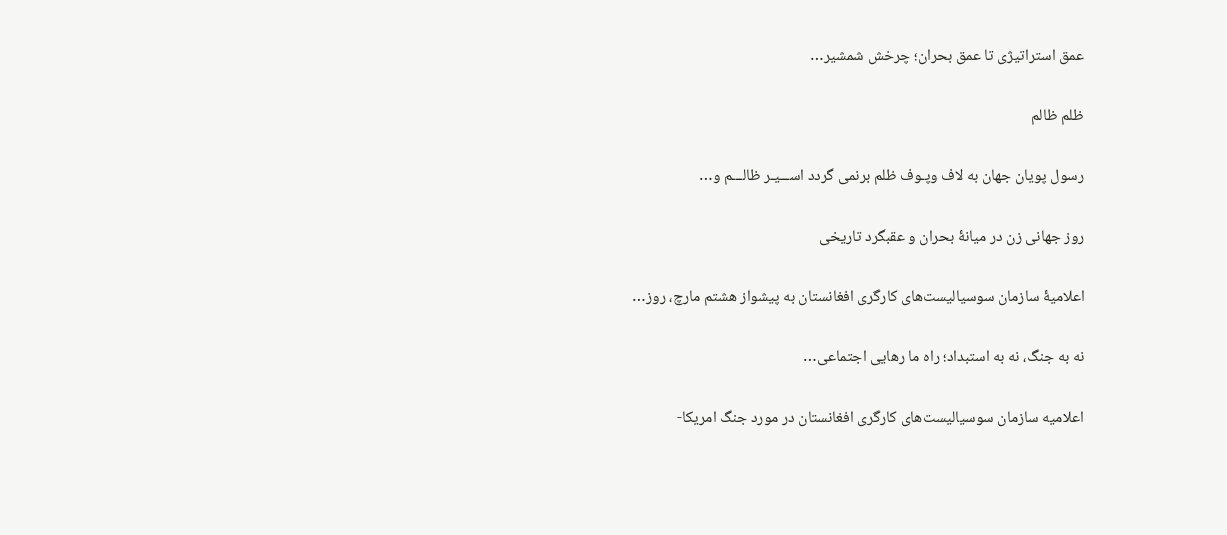عمق استراتیژی تا عمق بحران؛ چرخش شمشیر…

ظلم ظالم

رسول پویان جهان به لاف وپـوف ظلم برنمی گردد اســـیـر ظالـــم و…

روز جهانی زن در میانۀ بحران و عقبگرد تاریخی

اعلامیۀ سازمان سوسیالیست‌های کارگری افغانستان به پیشواز هشتم مارچ، روز…

نه به جنگ، نه به استبداد؛ راه ما رهایی اجتماعی…

اعلامیه سازمان سوسیالیست‌های کارگری افغانستان در مورد جنگ امریکا-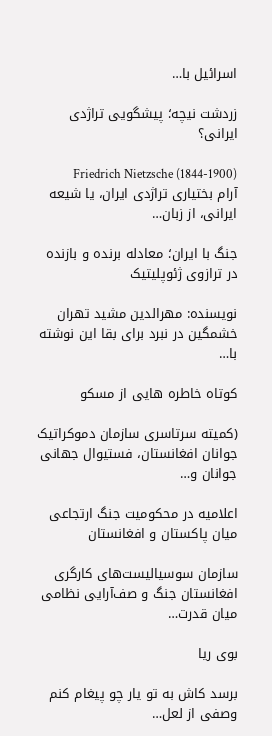اسرائیل با…

زردشت نیچه؛ پیشگویی تراژدی ایرانی؟

Friedrich Nietzsche (1844-1900) آرام بختیاری تراژدی ایران، یا شیعه ایرانی، از زبان…

جنگ با ایران؛ معادله برنده و بازنده در ترازوی ژئوپلیتیک

نویسنده: مهرالدین مشید تهران خشمگین در نبرد برای بقا این نوشته با…

کوتاه خاطره هایی از مسکو

(کمیته سرتاسری سازمان دموکراتیک جوانان افغانستان، فستیوال جهانی جوانان و…

اعلامیه در محکومیت جنگ ارتجاعی میان پاکستان و افغانستان

سازمان سوسیالیست‌های کارگری افغانستان جنگ و صف‌آرایی نظامی میان قدرت…

بوی ریا

برسد کاش به تو یار چو پیغام کنم  وصفی از لعل…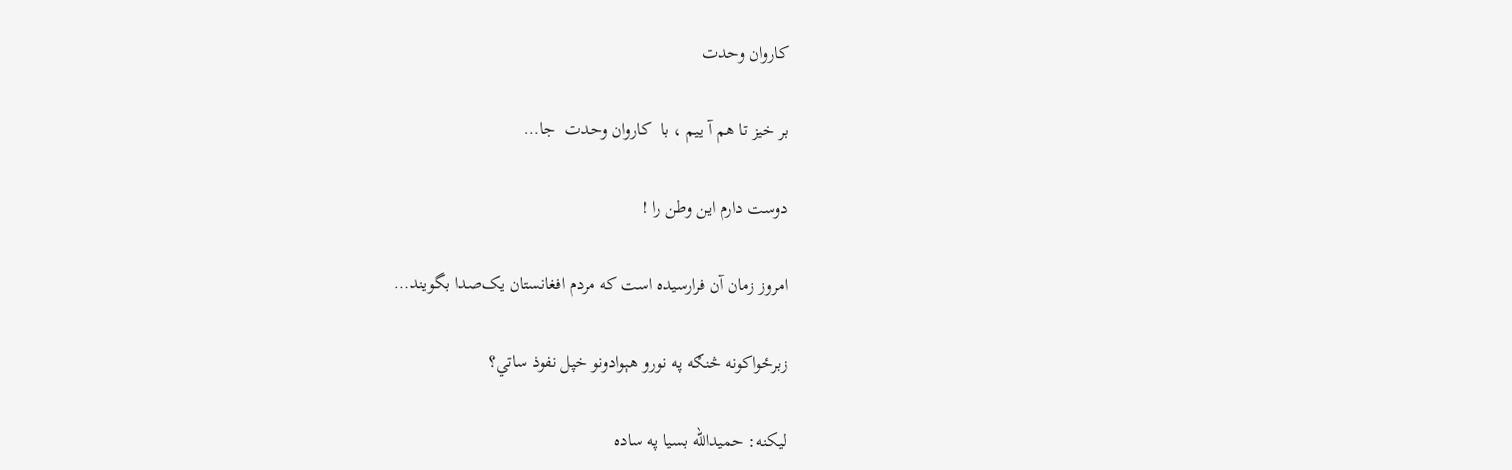کاروان وحدت

بر خیز تا هم آ ییم ، با  کاروان وحدت  جا…

دوست دارم این وطن را !

امروز زمان آن فرارسیده است که مردم افغانستان یک‌صدا بگویند…

زبرځواکونه څنګه په نورو هېوادونو خپل نفوذ ساتي؟

ليکنه: حميدالله بسيا په ساده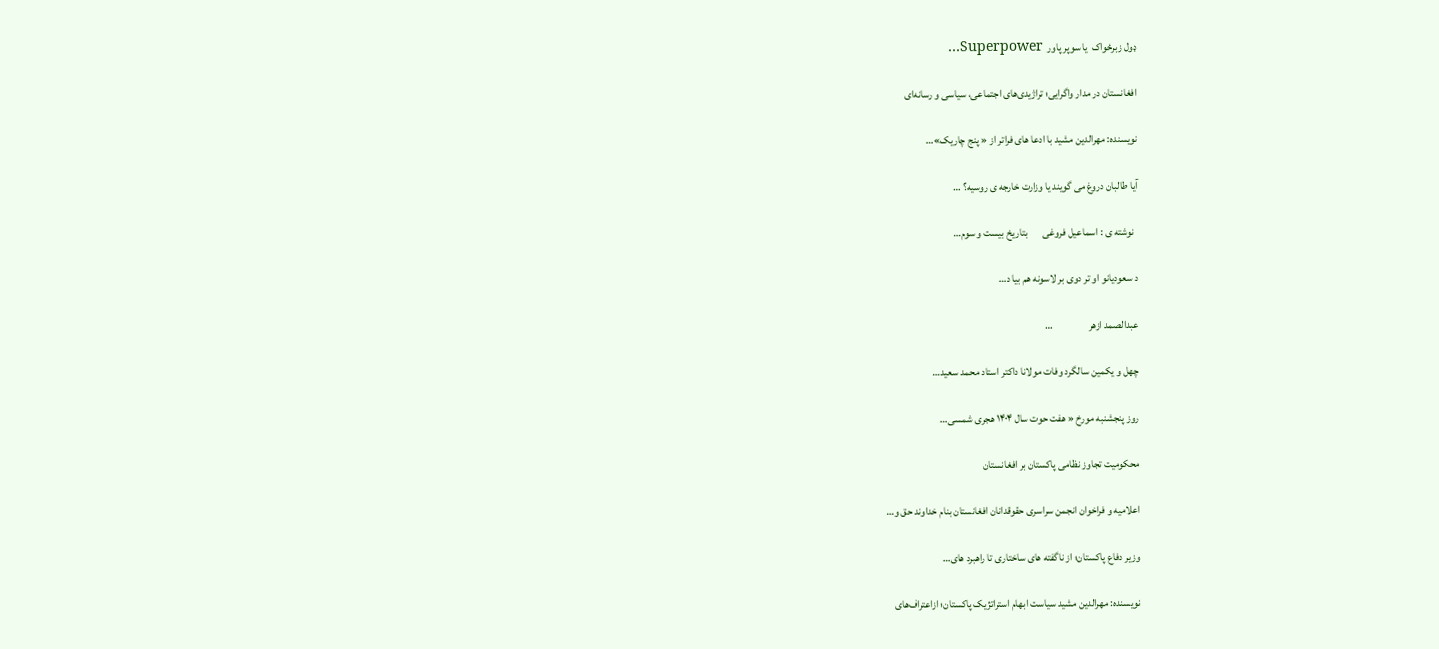ډول زبرځواک  يا سوپر پاور  Superpower…

افغانستان در مدار واگرایی؛ تراژیدی‌های اجتماعی، سیاسی و رسانه‌ای

نویسنده: مهرالدین مشید با ادعا های فراتر از « پنج چاریک»…

آیا طالبان دروغ می گویند یا وزارت خارجه ی روسیه؟ …

  نوشته ی : اسماعیل فروغی       بتاریخ بیست و سوم…

د سعوديانو او تر دوی بر لاسونه هم بيا د…

عبدالصمد ازهر                 …

چهل و یکمین سالگرد وفات مولانا داکتر استاد محمد سعید…

روز پنجشنبه مورخ « هفت حوت سال ۱۴۰۴ هجری شمسی…

محکومیت تجاوز نظامی پاکستان بر افغانستان

اعلامیه و فراخوان انجمن سراسری حقوقدانان افغانستان بنام خداوند حق و…

وزیر دفاع پاکستان؛ از ناگفته های ساختاری تا راهبرد های…

نویسنده: مهرالدین مشید سیاست ابهام استراتژیک پاکستان؛ ازاعتراف‌های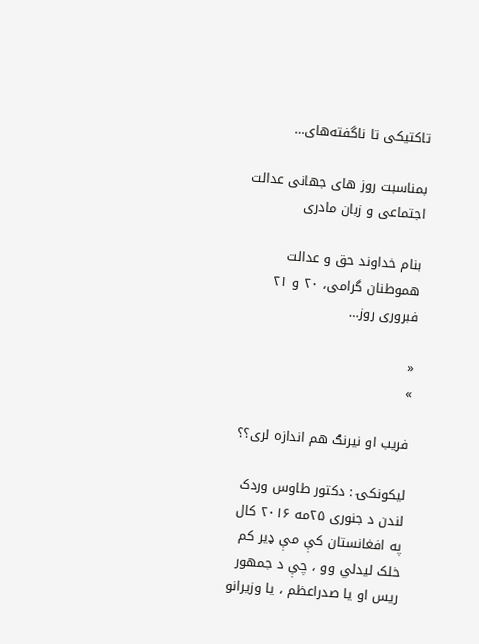تاکتیکی تا ناگفته‌های…

بمناسبت روز های جهانی عدالت اجتماعی و زبان مادری

بنام خداوند حق و عدالت هموطنان گرامی، ۲۰ و ۲۱ فبروری روز…

«
»

فریب او نیرنګ هم اندازه لری؟؟

لیکونکۍ : دکتور طاوس وردک لندن د جنوری ۲۵مه ۲۰۱۶ کال
په افغانستان کې مې ډیر کم خلک لیدلي وو ، چې د جمهور ریس او یا صدراعظم ، یا وزیرانو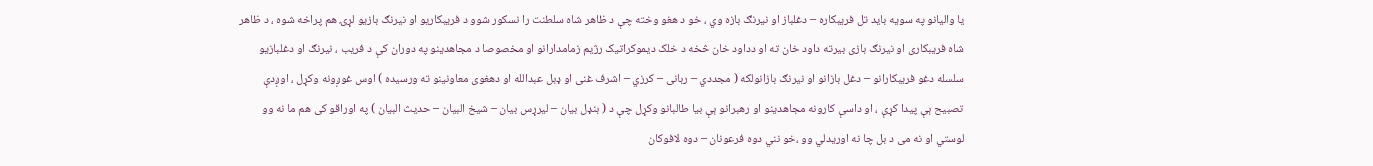یا والیانو په سویه باید تل فریبکاره – دغلباز او نیرنګ بازه وي ، خو د هغو وخته چې د ظاهر شاه سلطنت را نسکور شوو د فریبکاریو او نیرنګ بازیو لړۍ هم پراخه شوه ، د ظاهر شاه فریبکاری او نیرنګ بازی بیرته داود خان ته او دداود خان څخه د خلک دیموکراتیک رژیم زمامدارانو او مخصوصا د مجاهدینو په دوران کې د فریب ، نیرنګ او دغلبازیو سلسله دغو فریبکارانو – دغل بازانو او نیرنګ بازانولکه ( مجددي – ربانی – کرزي – اشرف غنی او ډبل عبدالله او دهغوی معاونینو ته ورسیده ) اوس غوږونه وکړل ، اوږدې تصبیح ېې پیدا کړې ، او داسې کارونه مجاهدینو او رهبرانو ېې بیا طالبانو وکړل چې د ( بنډل بیان – لیرړس بیان – شیخ البیان – حدیث البیان ) په اوراقو کی هم ما نه وو لوستي او نه می د بل چا نه اوریدلي وو ،خو نني دوه فرعونان – دوه لافوکان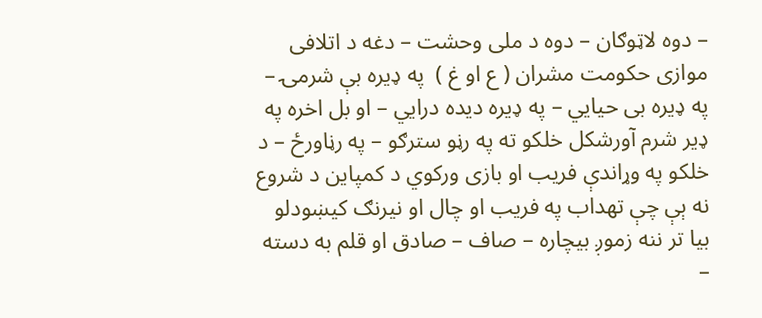– دوه لاټوګان – دوه د ملی وحشت – دغه د اتلافی موازی حکومت مشران ( ع او غ )  په ډیره بې شرمۍ – په ډیره بی حیايي – په ډیره دیده درايي – او بل اخره په ډیر شرم آورشکل خلکو ته په رڼو سترګو – په رڼاورځ – د خلکو په وړاندې فریب او بازی ورکوي د کمپاین د شروع نه ېې چې تهداب په فریب او چال او نیرنګ کیښودلو بیا تر ننه زموږ بیچاره – صاف – صادق او قلم به دسته –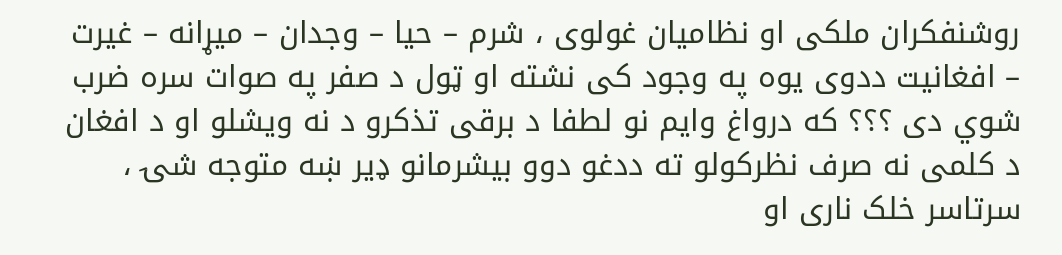روشنفکران ملکی او نظامیان غولوی ، شرم – حیا – وجدان – میړانه – غیرت – افغانیت ددوی یوه په وجود کی نشته او ټول د صفر په صوات سره ضرب شوي دی ؟؟؟ که درواغ وایم نو لطفا د برقی تذکرو د نه ویشلو او د افغان د کلمی نه صرف نظرکولو ته ددغو دوو بیشرمانو ډیر ښه متوجه شۍ ، سرتاسر خلک ناری او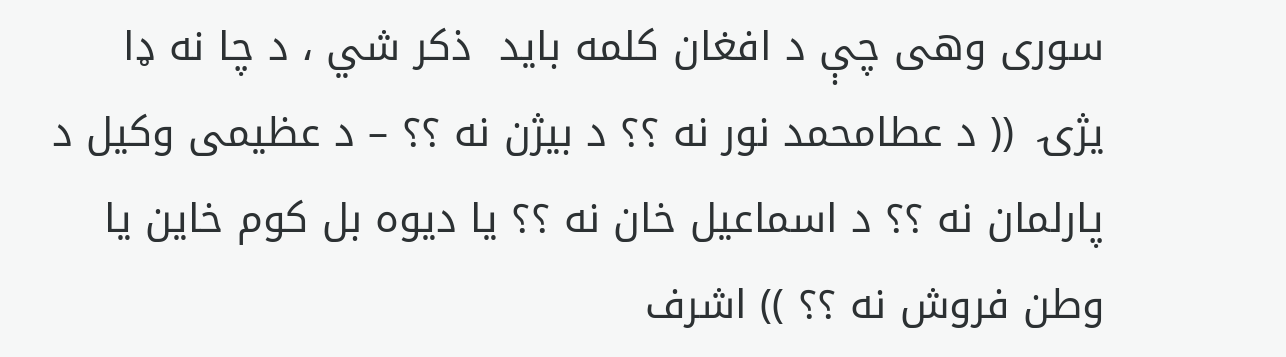سوری وهی چې د افغان کلمه باید  ذکر شي ، د چا نه ډا یژۍ  (( د عطامحمد نور نه ؟؟ د بیژن نه ؟؟ – د عظیمی وکیل د پارلمان نه ؟؟ د اسماعیل خان نه ؟؟ یا دیوه بل کوم خاین یا وطن فروش نه ؟؟ )) اشرف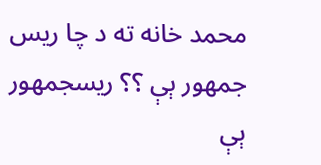محمد خانه ته د چا ریس جمهور ېې ؟؟ ریسجمهور ېې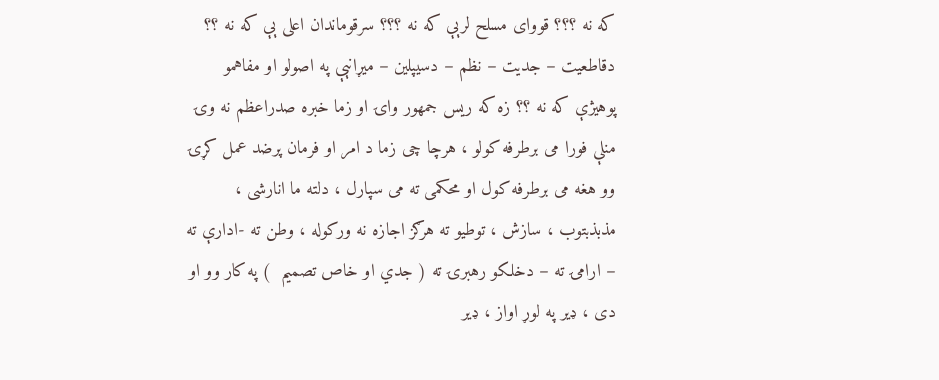که نه ؟؟؟ قووای مسلح لرېې که نه ؟؟؟ سرقوماندان اعلی ېې که نه ؟؟ دقاطعیت – جدیت – نظم – دسیپلین – میړانېې په اصولو او مفاهمو پوهیژې که نه ؟؟ زه که ریس جمهور واۍ او زما خبره صدراعظم نه وۍ منلې فورا می برطرفه کولو ، هرچا چی زما د امر او فرمان پرضد عمل کړۍ وو هغه می برطرفه کول او محکمی ته می سپارل ، دلته ما انارشی ، مذبذبتوب ، سازش ، توطیو ته هرګز اجازه نه ورکوله ، وطن ته -ادارې ته – ارامۍ ته – دخلکو رهبرۍ ته ( جدي او خاص تصمیم  ) په کار وو او دی ، ډیر په لوړ اواز ، ډیر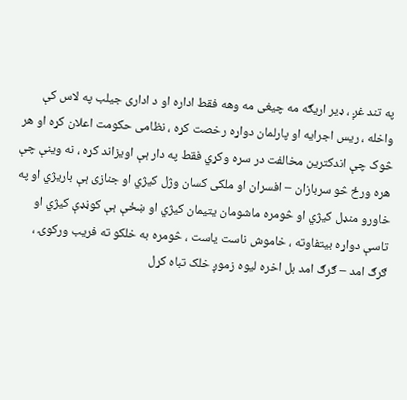په تند غږ ، ډیر اریګه مه چیغی مه وهه فقط اداره او د اداری جیلب په لاس کې واخله ، ریس اجرایه او پارلمان دواړه رخصت کړه ، نظامی حکومت اعلان کړه او هر څوک چې اندکترین مخالفت در سره وکړي فقط په دار ېې اویزاند کړه ، نه وینې چې هره ورځ څو سربازان – افسران او ملکی کسان وژل کیژي او جنازی ېې باریژي او په خاورو منډل کیژي او څومره ماشومان یتیمان کیژي او ښځې ېې کوڼډې کیژي او تاسې دواړه بیتفاوته ، خاموش ناست یاست ، څومره به خلکو ته فریب ورکوۍ ، ګرګ امد – ګرګ امد بل اخره لیوه زموږ خلک تباه کړل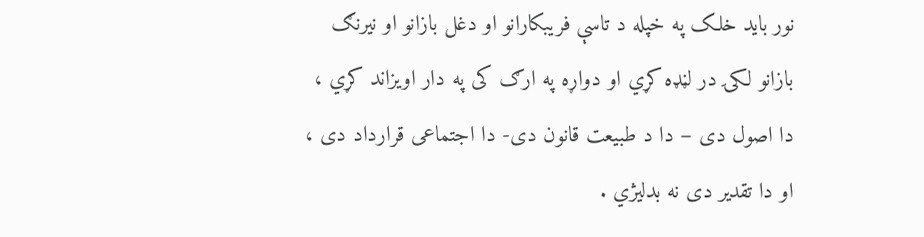نور باید خلک په خپله د تاسې فریبکارانو او دغل بازانو او نیرنګ بازانو لکۍ در لڼډه کړي او دواړه په ارګ کی په دار اویزاند کړي ، دا اصول دی – دا د طبیعت قانون دی- دا اجتماعی قرارداد دی ،  او دا تقدیر دی نه بدلیژي .